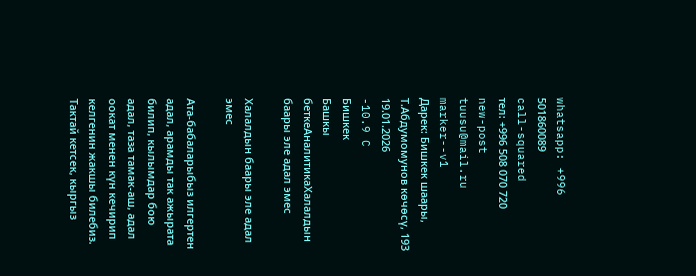whatsapp: +996 501860089
call-squared
тел: +996 508 070 720
new-post
tuusu@mail.ru
marker--v1
Дарек: Бишкек шаары, Т.Абдумомунов көчөсү, 193
19.01.2026
-10.9 C
Бишкек
Башкы беткеАналитикаХалалдын баары эле адал эмес

Халалдын баары эле адал эмес

Ата-бабаларыбыз илгертен адал, арамды так ажырата билип, кылымдар бою адал, таза тамак-аш, адал оокат менен күн кечирип келгенин жакшы билебиз. Тактай кетсек, кыргыз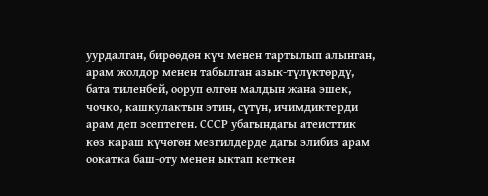уурдалган, бирөөдөн күч менен тартылып алынган, арам жолдор менен табылган азык-түлүктөрдү, бата тиленбей, ооруп өлгөн малдын жана эшек, чочко, кашкулактын этин, сүтүн, ичимдиктерди арам деп эсептеген. СССР убагындагы атеисттик көз караш күчөгөн мезгилдерде дагы элибиз арам оокатка баш-оту менен ыктап кеткен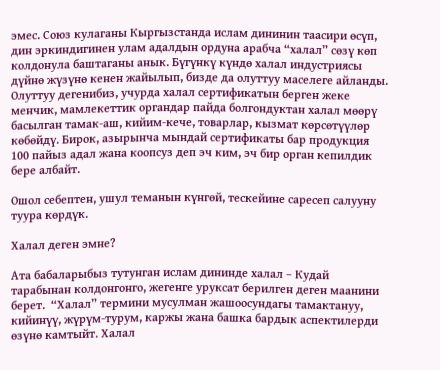эмес. Союз кулаганы Кыргызстанда ислам дининин таасири өсүп, дин эркиндигинен улам адалдын ордуна арабча “халал” сөзү көп колдонула баштаганы анык. Бүгүнкү күндө халал индустриясы дүйнө жүзүнө кенен жайылып, бизде да олуттуу маселеге айланды. Олуттуу дегенибиз, учурда халал сертификатын берген жеке менчик, мамлекеттик органдар пайда болгондуктан халал мөөрү басылган тамак-аш, кийим-кече, товарлар, кызмат көрсөтүүлөр көбөйдү. Бирок, азырынча мындай сертификаты бар продукция 100 пайыз адал жана коопсуз деп эч ким, эч бир орган кепилдик бере албайт.

Ошол себептен, ушул теманын күнгөй, тескейине саресеп салууну туура көрдүк.

Халал деген эмне?

Ата бабаларыбыз тутунган ислам дининде халал – Кудай тарабынан колдонгонго, жегенге уруксат берилген деген маанини берет.  “Халал” термини мусулман жашоосундагы тамактануу, кийинүү, жүрүм-турум, каржы жана башка бардык аспектилерди өзүнө камтыйт. Халал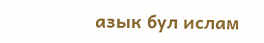азык бул ислам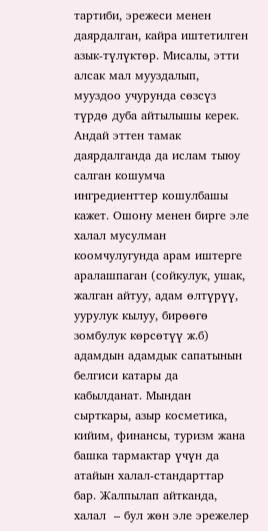тартиби, эрежеси менен даярдалган, кайра иштетилген азык-түлүктөр. Мисалы, этти алсак мал мууздалып, мууздоо учурунда сөзсүз түрдө дуба айтылышы керек. Андай эттен тамак даярдалганда да ислам тыюу салган кошумча ингредиенттер кошулбашы кажет. Ошону менен бирге эле халал мусулман коомчулугунда арам иштерге  аралашпаган (сойкулук, ушак, жалган айтуу, адам өлтүрүү, уурулук кылуу, бирөөгө зомбулук көрсөтүү ж.б) адамдын адамдык сапатынын белгиси катары да кабылданат. Мындан сырткары, азыр косметика, кийим, финансы, туризм жана башка тармактар үчүн да атайын халал-стандарттар бар. Жалпылап айтканда, халал  – бул жөн эле эрежелер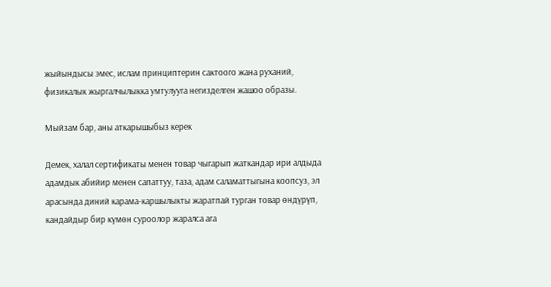жыйындысы эмес, ислам принциптерин сактоого жана руханий, физикалык жыргалчылыкка умтулууга негизделген жашоо образы.

Мыйзам бар, аны аткарышыбыз керек

Демек, халал сертификаты менен товар чыгарып жаткандар ири алдыда адамдык абийир менен сапаттуу, таза, адам саламаттыгына коопсуз, эл арасында диний карама-каршылыкты жаратпай турган товар өндүрүп, кандайдыр бир күмөн суроолор жаралса ага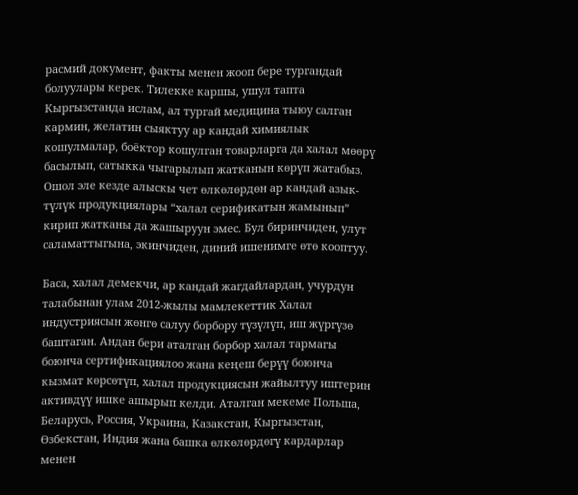расмий документ, факты менен жооп бере тургандай болуулары керек. Тилекке каршы, ушул тапта Кыргызстанда ислам, ал тургай медицина тыюу салган кармин, желатин сыяктуу ар кандай химиялык кошулмалар, боёктор кошулган товарларга да халал мөөрү басылып, сатыкка чыгарылып жатканын көрүп жатабыз. Ошол эле кезде алыскы чет өлкөлөрдөн ар кандай азык-түлүк продукциялары “халал серификатын жамынып” кирип жатканы да жашыруун эмес. Бул биринчиден, улут саламаттыгына, экинчиден, диний ишенимге өтө кооптуу.

Баса, халал демекчи, ар кандай жагдайлардан, учурдун талабынан улам 2012-жылы мамлекеттик Халал индустриясын жөнгө салуу борбору түзүлүп, иш жүргүзө баштаган. Андан бери аталган борбор халал тармагы боюнча сертификациялоо жана кеңеш берүү боюнча кызмат көрсөтүп, халал продукциясын жайылтуу иштерин активдүү ишке ашырып келди. Аталган мекеме Польша, Беларусь, Россия, Украина, Казакстан, Кыргызстан, Өзбекстан, Индия жана башка өлкөлөрдөгү кардарлар менен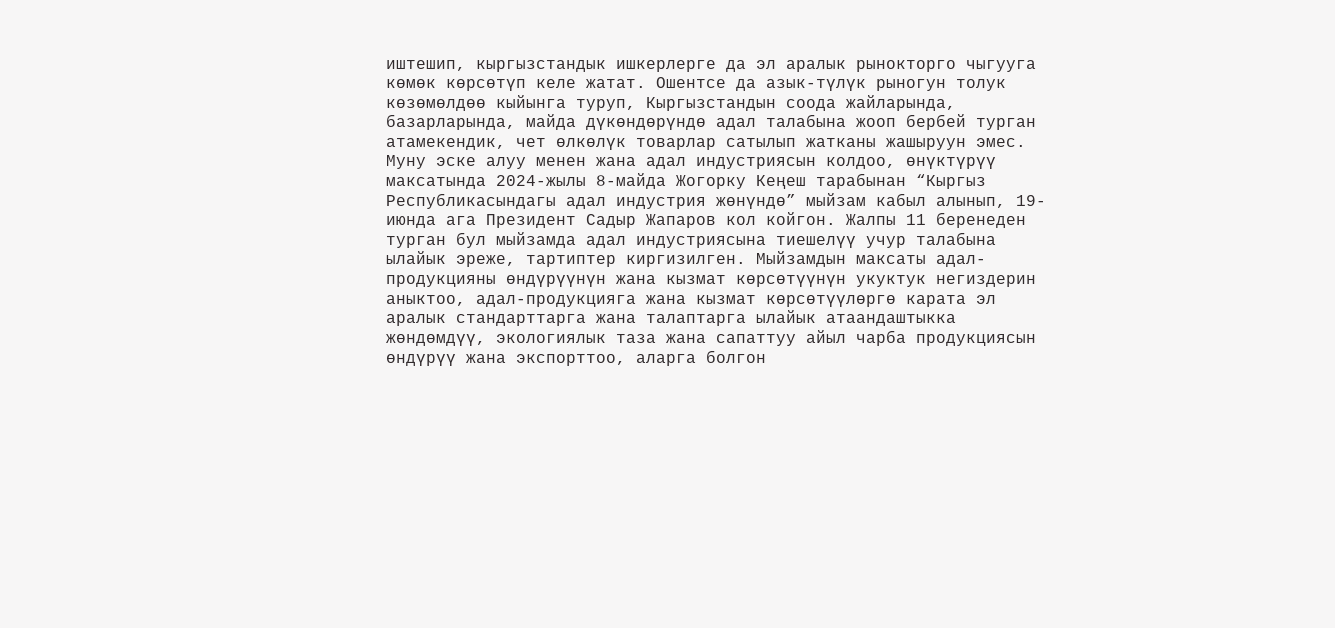иштешип, кыргызстандык ишкерлерге да эл аралык рынокторго чыгууга көмөк көрсөтүп келе жатат. Ошентсе да азык-түлүк рыногун толук көзөмөлдөө кыйынга туруп, Кыргызстандын соода жайларында, базарларында, майда дүкөндөрүндө адал талабына жооп бербей турган атамекендик, чет өлкөлүк товарлар сатылып жатканы жашыруун эмес. Муну эске алуу менен жана адал индустриясын колдоо, өнүктүрүү максатында 2024-жылы 8-майда Жогорку Кеңеш тарабынан “Кыргыз Республикасындагы адал индустрия жөнүндө” мыйзам кабыл алынып, 19-июнда ага Президент Садыр Жапаров кол койгон. Жалпы 11 беренеден турган бул мыйзамда адал индустриясына тиешелүү учур талабына ылайык эреже, тартиптер киргизилген. Мыйзамдын максаты адал-продукцияны өндүрүүнүн жана кызмат көрсөтүүнүн укуктук негиздерин аныктоо, адал-продукцияга жана кызмат көрсөтүүлөргө карата эл аралык стандарттарга жана талаптарга ылайык атаандаштыкка жөндөмдүү, экологиялык таза жана сапаттуу айыл чарба продукциясын өндүрүү жана экспорттоо, аларга болгон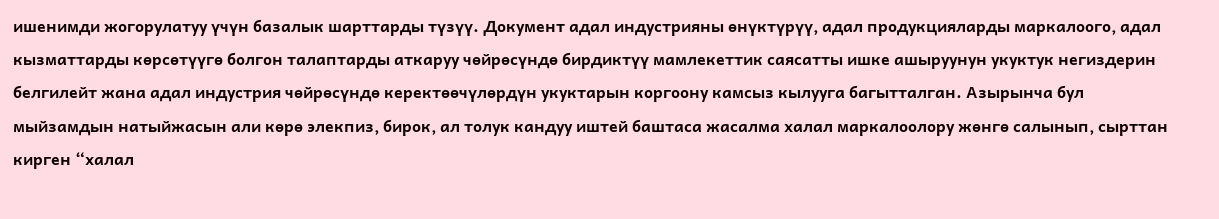ишенимди жогорулатуу үчүн базалык шарттарды түзүү. Документ адал индустрияны өнүктүрүү, адал продукцияларды маркалоого, адал кызматтарды көрсөтүүгө болгон талаптарды аткаруу чөйрөсүндө бирдиктүү мамлекеттик саясатты ишке ашыруунун укуктук негиздерин белгилейт жана адал индустрия чөйрөсүндө керектөөчүлөрдүн укуктарын коргоону камсыз кылууга багытталган. Азырынча бул мыйзамдын натыйжасын али көрө элекпиз, бирок, ал толук кандуу иштей баштаса жасалма халал маркалоолору жөнгө салынып, сырттан кирген “халал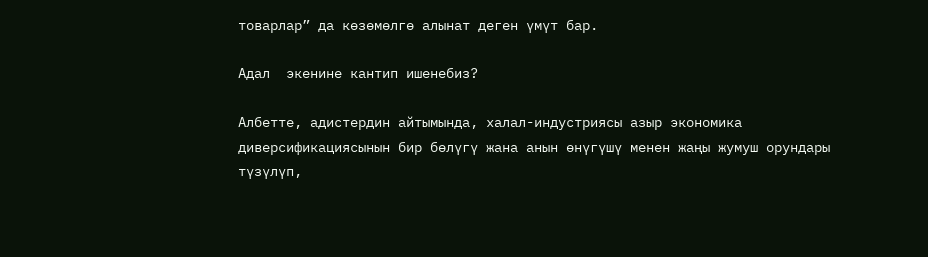товарлар” да көзөмөлгө алынат деген үмүт бар.

Адал  экенине кантип ишенебиз?

Албетте, адистердин айтымында, халал-индустриясы азыр экономика диверсификациясынын бир бөлүгү жана анын өнүгүшү менен жаңы жумуш орундары түзүлүп,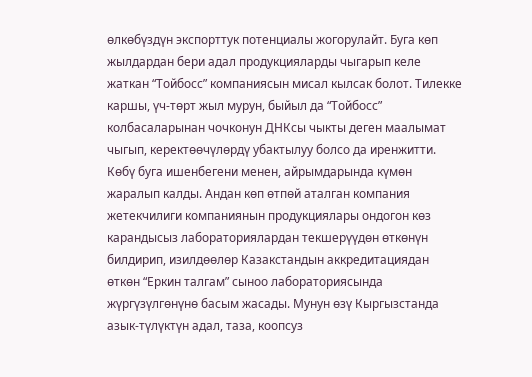өлкөбүздүн экспорттук потенциалы жогорулайт. Буга көп жылдардан бери адал продукцияларды чыгарып келе жаткан “Тойбосс” компаниясын мисал кылсак болот. Тилекке каршы, үч-төрт жыл мурун, быйыл да “Тойбосс” колбасаларынан чочконун ДНКсы чыкты деген маалымат чыгып, керектөөчүлөрдү убактылуу болсо да иренжитти. Көбү буга ишенбегени менен, айрымдарында күмөн жаралып калды. Андан көп өтпөй аталган компания жетекчилиги компаниянын продукциялары ондогон көз карандысыз лабораториялардан текшерүүдөн өткөнүн билдирип, изилдөөлөр Казакстандын аккредитациядан өткөн “Еркин талгам” сыноо лабораториясында жүргүзүлгөнүнө басым жасады. Мунун өзү Кыргызстанда азык-түлүктүн адал, таза, коопсуз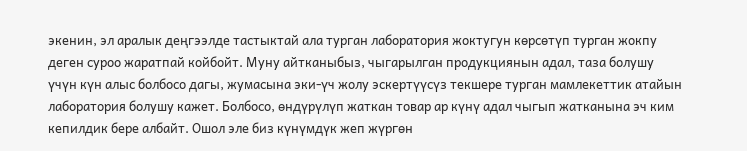экенин, эл аралык деңгээлде тастыктай ала турган лаборатория жоктугун көрсөтүп турган жокпу деген суроо жаратпай койбойт. Муну айтканыбыз, чыгарылган продукциянын адал, таза болушу үчүн күн алыс болбосо дагы, жумасына эки-үч жолу эскертүүсүз текшере турган мамлекеттик атайын лаборатория болушу кажет. Болбосо, өндүрүлүп жаткан товар ар күнү адал чыгып жатканына эч ким кепилдик бере албайт. Ошол эле биз күнүмдүк жеп жүргөн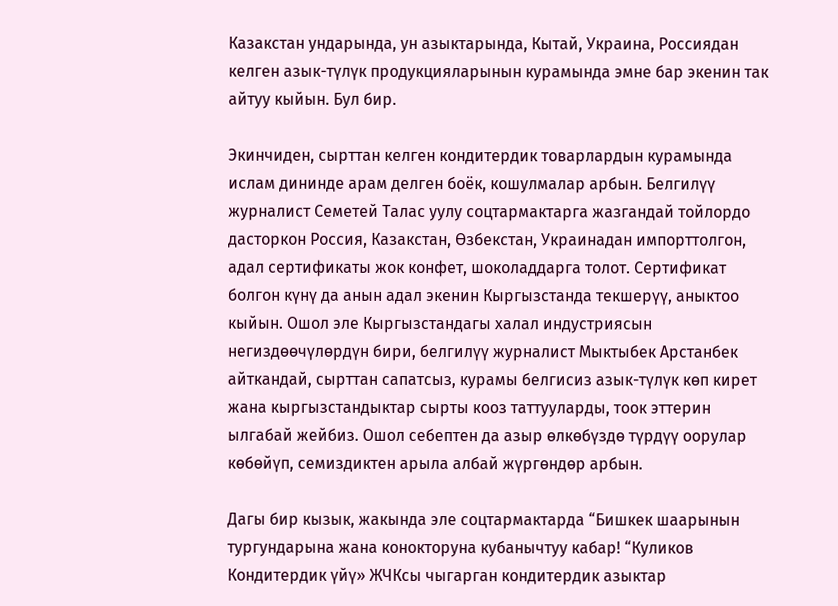Казакстан ундарында, ун азыктарында, Кытай, Украина, Россиядан келген азык-түлүк продукцияларынын курамында эмне бар экенин так айтуу кыйын. Бул бир.

Экинчиден, сырттан келген кондитердик товарлардын курамында ислам дининде арам делген боёк, кошулмалар арбын. Белгилүү журналист Семетей Талас уулу соцтармактарга жазгандай тойлордо дасторкон Россия, Казакстан, Өзбекстан, Украинадан импорттолгон, адал сертификаты жок конфет, шоколаддарга толот. Сертификат болгон күнү да анын адал экенин Кыргызстанда текшерүү, аныктоо кыйын. Ошол эле Кыргызстандагы халал индустриясын негиздөөчүлөрдүн бири, белгилүү журналист Мыктыбек Арстанбек айткандай, сырттан сапатсыз, курамы белгисиз азык-түлүк көп кирет жана кыргызстандыктар сырты кооз таттууларды, тоок эттерин ылгабай жейбиз. Ошол себептен да азыр өлкөбүздө түрдүү оорулар көбөйүп, семиздиктен арыла албай жүргөндөр арбын.

Дагы бир кызык, жакында эле соцтармактарда “Бишкек шаарынын тургундарына жана конокторуна кубанычтуу кабар! “Куликов Кондитердик үйү» ЖЧКсы чыгарган кондитердик азыктар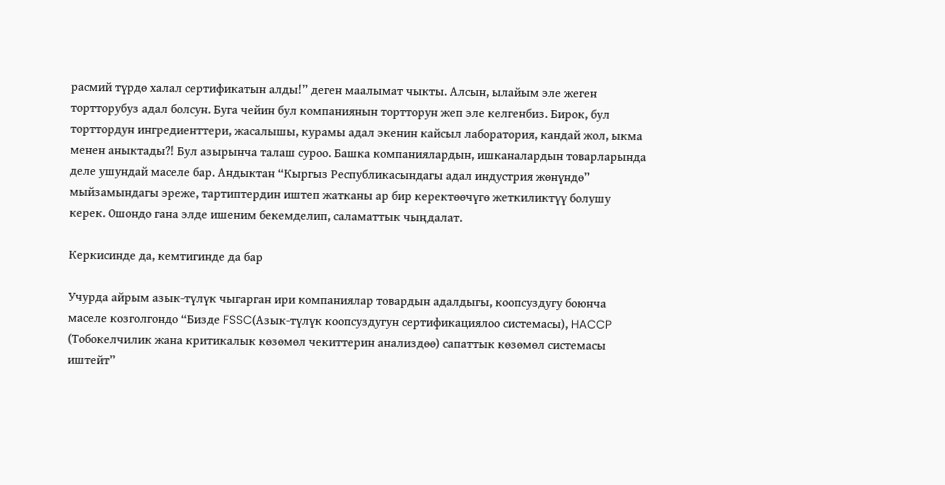расмий түрдө халал сертификатын алды!” деген маалымат чыкты. Алсын, ылайым эле жеген тортторубуз адал болсун. Буга чейин бул компаниянын тортторун жеп эле келгенбиз. Бирок, бул торттордун ингредиенттери, жасалышы, курамы адал экенин кайсыл лаборатория, кандай жол, ыкма менен аныктады?! Бул азырынча талаш суроо. Башка компаниялардын, ишканалардын товарларында деле ушундай маселе бар. Андыктан “Кыргыз Республикасындагы адал индустрия жөнүндө” мыйзамындагы эреже, тартиптердин иштеп жатканы ар бир керектөөчүгө жеткиликтүү болушу керек. Ошондо гана элде ишеним бекемделип, саламаттык чыңдалат.

Керкисинде да, кемтигинде да бар

Учурда айрым азык-түлүк чыгарган ири компаниялар товардын адалдыгы, коопсуздугу боюнча маселе козголгондо “Бизде FSSC(Азык-түлүк коопсуздугун сертификациялоо системасы), HACCP (Тобокелчилик жана критикалык көзөмөл чекиттерин анализдөө) сапаттык көзөмөл системасы иштейт”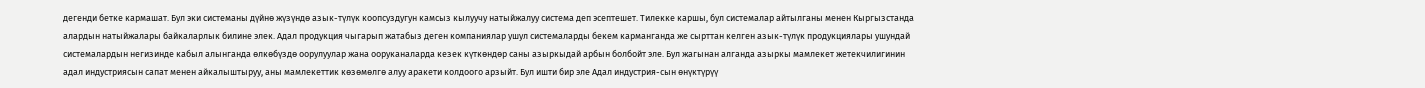дегенди бетке кармашат. Бул эки системаны дүйнө жүзүндө азык-түлүк коопсуздугун камсыз кылуучу натыйжалуу система деп эсептешет. Тилекке каршы, бул системалар айтылганы менен Кыргызстанда алардын натыйжалары байкаларлык билине элек. Адал продукция чыгарып жатабыз деген компаниялар ушул системаларды бекем карманганда же сырттан келген азык-түлүк продукциялары ушундай системалардын негизинде кабыл алынганда өлкөбүздө оорулуулар жана ооруканаларда кезек күткөндөр саны азыркыдай арбын болбойт эле. Бул жагынан алганда азыркы мамлекет жетекчилигинин адал индустриясын сапат менен айкалыштыруу, аны мамлекеттик көзөмөлгө алуу аракети колдоого арзыйт. Бул ишти бир эле Адал индустрия-сын өнүктүрүү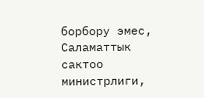борбору эмес, Саламаттык сактоо министрлиги,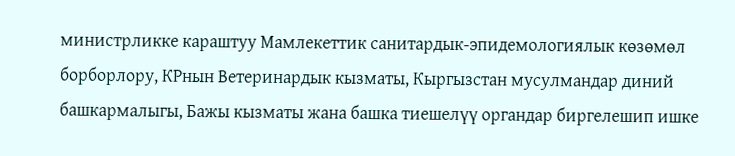министрликке караштуу Мамлекеттик санитардык-эпидемологиялык көзөмөл борборлору, КРнын Ветеринардык кызматы, Кыргызстан мусулмандар диний башкармалыгы, Бажы кызматы жана башка тиешелүү органдар биргелешип ишке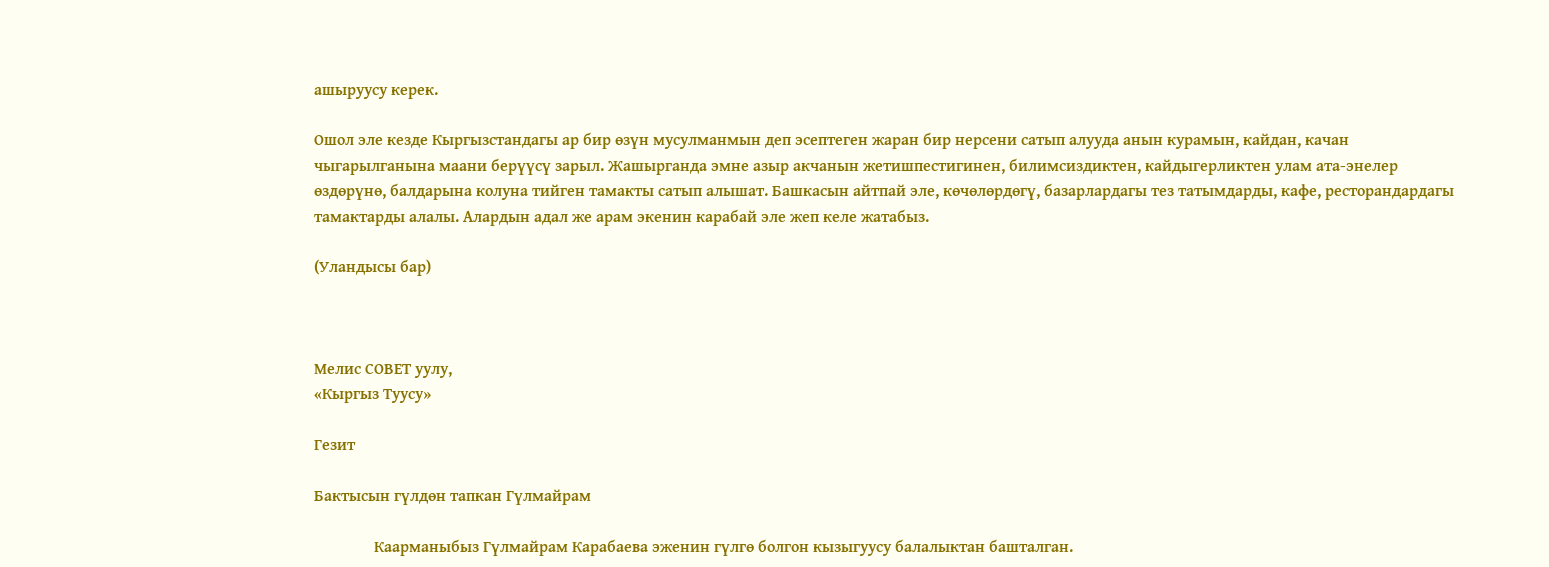ашыруусу керек.

Ошол эле кезде Кыргызстандагы ар бир өзүн мусулманмын деп эсептеген жаран бир нерсени сатып алууда анын курамын, кайдан, качан чыгарылганына маани берүүсү зарыл. Жашырганда эмне азыр акчанын жетишпестигинен, билимсиздиктен, кайдыгерликтен улам ата-энелер өздөрүнө, балдарына колуна тийген тамакты сатып алышат. Башкасын айтпай эле, көчөлөрдөгү, базарлардагы тез татымдарды, кафе, ресторандардагы тамактарды алалы. Алардын адал же арам экенин карабай эле жеп келе жатабыз.

(Уландысы бар)



Мелис СОВЕТ уулу,
«Кыргыз Туусу»

Гезит

Бактысын гүлдөн тапкан Гүлмайрам

               Каарманыбыз Гүлмайрам Карабаева эженин гүлгө болгон кызыгуусу балалыктан башталган.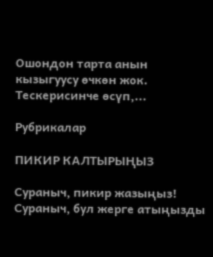Ошондон тарта анын кызыгуусу өчкөн жок. Тескерисинче өсүп,...

Рубрикалар

ПИКИР КАЛТЫРЫҢЫЗ

Сураныч, пикир жазыңыз!
Сураныч, бул жерге атыңызды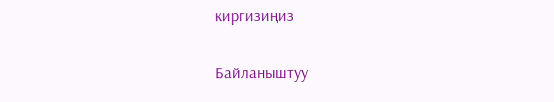киргизиңиз

Байланыштуу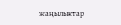жаңылыктар